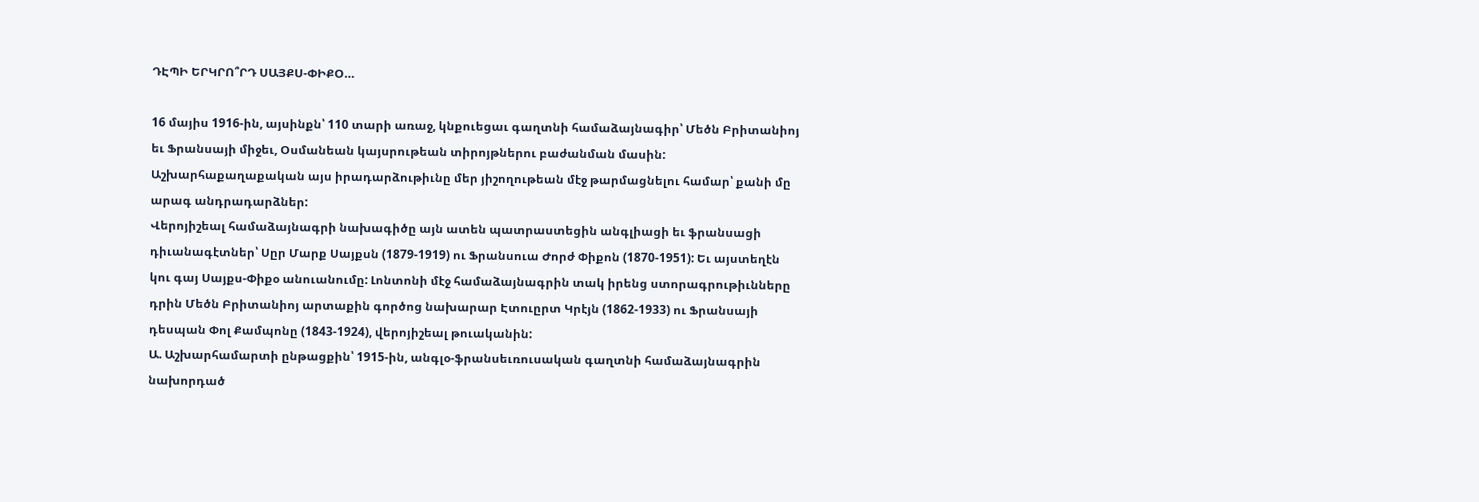ԴԷՊԻ ԵՐԿՐՈ՞ՐԴ ՍԱՅՔՍ-ՓԻՔՕ…

16 մայիս 1916-ին, այսինքն՝ 110 տարի առաջ, կնքուեցաւ գաղտնի համաձայնագիր՝ Մեծն Բրիտանիոյ եւ Ֆրանսայի միջեւ, Օսմանեան կայսրութեան տիրոյթներու բաժանման մասին:
Աշխարհաքաղաքական այս իրադարձութիւնը մեր յիշողութեան մէջ թարմացնելու համար՝ քանի մը արագ անդրադարձներ:
Վերոյիշեալ համաձայնագրի նախագիծը այն ատեն պատրաստեցին անգլիացի եւ ֆրանսացի դիւանագէտներ՝ Սըր Մարք Սայքսն (1879-1919) ու Ֆրանսուա Ժորժ Փիքոն (1870-1951): Եւ այստեղէն կու գայ Սայքս-Փիքօ անուանումը: Լոնտոնի մէջ համաձայնագրին տակ իրենց ստորագրութիւնները դրին Մեծն Բրիտանիոյ արտաքին գործոց նախարար Էտուըրտ Կրէյն (1862-1933) ու Ֆրանսայի դեսպան Փոլ Քամպոնը (1843-1924), վերոյիշեալ թուականին:
Ա. Աշխարհամարտի ընթացքին՝ 1915-ին, անգլօ-ֆրանսեւռուսական գաղտնի համաձայնագրին նախորդած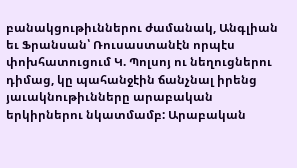բանակցութիւններու ժամանակ, Անգլիան եւ Ֆրանսան՝ Ռուսաստանէն որպէս փոխհատուցում Կ. Պոլսոյ ու նեղուցներու դիմաց, կը պահանջէին ճանչնալ իրենց յաւակնութիւնները արաբական երկիրներու նկատմամբ: Արաբական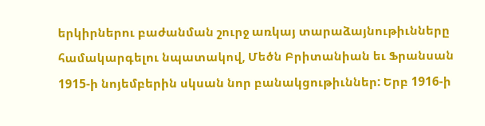երկիրներու բաժանման շուրջ առկայ տարաձայնութիւնները համակարգելու նպատակով, Մեծն Բրիտանիան եւ Ֆրանսան 1915-ի նոյեմբերին սկսան նոր բանակցութիւններ: Երբ 1916-ի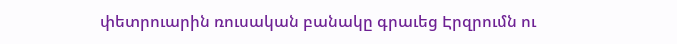փետրուարին ռուսական բանակը գրաւեց Էրզրումն ու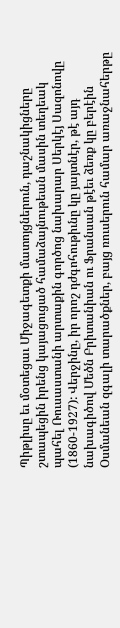Պիթլիսը եւ մօտեցաւ Միջագետքի մատոյցներուն, դաշնակիցները շտապեցին իրենց կայացուցած համաձայնութեան մասին տեղեակ պահել Ռուսաստանի արտաքին գործոց նախարար Սերկէյ Սազոնովը (1860-1927): Վերջինը, իր որոշ դժգոհութիւնը կը յայտնէր, թէ այդ նախագիծով Մեծն Բրիտանիան ու Ֆրանսան թէեւ ձեռք կը բերէին Օսմանեան զգալի տարածքներ, բայց ռուսերուն համար առաջնահերթը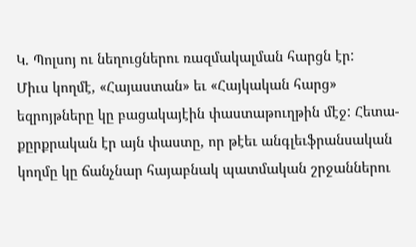Կ. Պոլսոյ ու նեղուցներու ռազմակալման հարցն էր:
Միւս կողմէ, «Հայաստան» եւ «Հայկական հարց» եզրոյթները կը բացակայէին փաստաթուղթին մէջ: Հետա-քըրքրական էր այն փաստը, որ թէեւ անգլեւֆրանսական կողմը կը ճանչնար հայաբնակ պատմական շրջաններու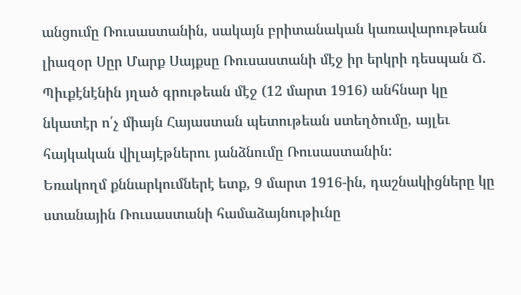անցումը Ռուսաստանին, սակայն բրիտանական կառավարութեան լիազօր Սըր Մարք Սայքսը Ռուսաստանի մէջ իր երկրի դեսպան Ճ. Պիւքէնէնին յղած գրութեան մէջ (12 մարտ 1916) անհնար կը նկատէր ո՛չ միայն Հայաստան պետութեան ստեղծումը, այլեւ հայկական վիլայէթներու յանձնումը Ռուսաստանին:
Եռակողմ քննարկումներէ ետք, 9 մարտ 1916-ին, դաշնակիցները կը ստանային Ռուսաստանի համաձայնութիւնը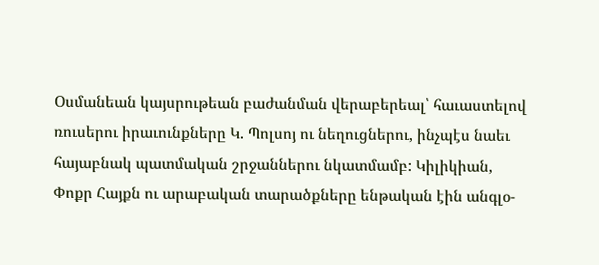Օսմանեան կայսրութեան բաժանման վերաբերեալ՝ հաւաստելով ռուսերու իրաւունքները Կ. Պոլսոյ ու նեղուցներու, ինչպէս նաեւ հայաբնակ պատմական շրջաններու նկատմամբ: Կիլիկիան, Փոքր Հայքն ու արաբական տարածքները ենթական էին անգլօ-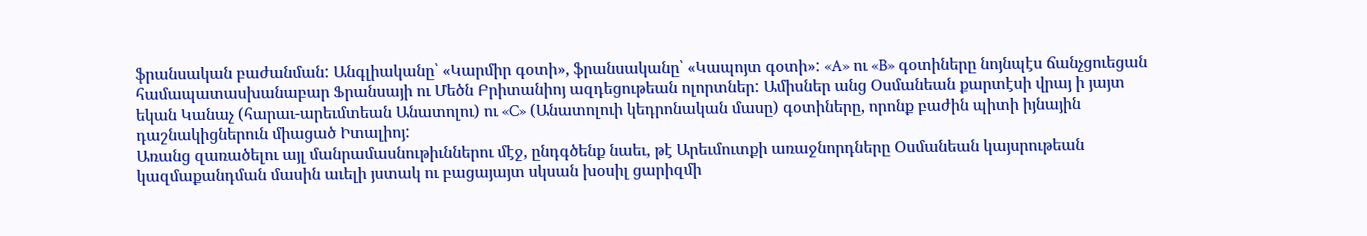ֆրանսական բաժանման: Անգլիականը՝ «Կարմիր գօտի», ֆրանսականը՝ «Կապոյտ գօտի»: «A» ու «B» գօտիները նոյնպէս ճանչցուեցան համապատասխանաբար Ֆրանսայի ու Մեծն Բրիտանիոյ ազդեցութեան ոլորտներ: Ամիսներ անց Օսմանեան քարտէսի վրայ ի յայտ եկան Կանաչ (հարաւ-արեւմտեան Անատոլու) ու «C» (Անատոլուի կեդրոնական մասը) գօտիները, որոնք բաժին պիտի իյնային դաշնակիցներուն միացած Իտալիոյ:
Առանց զառածելու այլ մանրամասնութիւններու մէջ, ընդգծենք նաեւ, թէ Արեւմուտքի առաջնորդները Օսմանեան կայսրութեան կազմաքանդման մասին աւելի յստակ ու բացայայտ սկսան խօսիլ ցարիզմի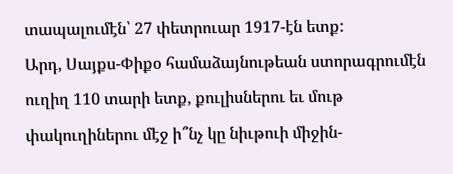տապալումէն՝ 27 փետրուար 1917-էն ետք:
Արդ, Սայքս-Փիքօ համաձայնութեան ստորագրումէն ուղիղ 110 տարի ետք, քուլիսներու եւ մութ փակուղիներու մէջ ի՞նչ կը նիւթուի միջին-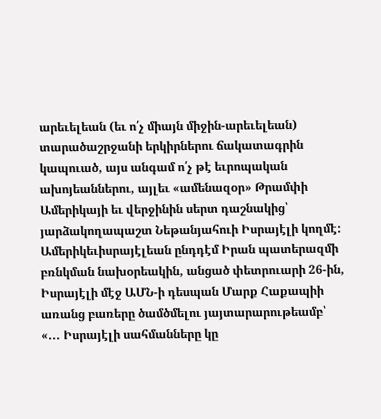արեւելեան (եւ ո՛չ միայն միջին-արեւելեան) տարածաշրջանի երկիրներու ճակատագրին կապուած, այս անգամ ո՛չ թէ եւրոպական ախոյեաններու, այլեւ «ամենազօր» Թրամփի Ամերիկայի եւ վերջինին սերտ դաշնակից՝ յարձակողապաշտ Նեթանյահուի Իսրայէլի կողմէ:
Ամերիկեւիսրայէլեան ընդդէմ Իրան պատերազմի բռնկման նախօրեակին, անցած փետրուարի 26-ին, Իսրայէլի մէջ ԱՄՆ-ի դեսպան Մարք Հաքապիի առանց բառերը ծամծմելու յայտարարութեամբ՝ «... Իսրայէլի սահմանները կը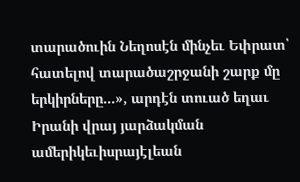տարածուին Նեղոսէն մինչեւ Եփրատ՝ հատելով տարածաշրջանի շարք մը երկիրները...», արդէն տուած եղաւ Իրանի վրայ յարձակման ամերիկեւիսրայէլեան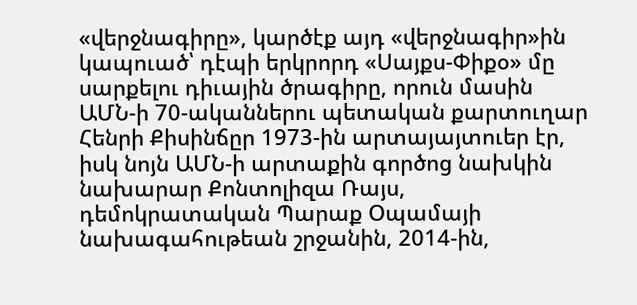«վերջնագիրը», կարծէք այդ «վերջնագիր»ին կապուած՝ դէպի երկրորդ «Սայքս-Փիքօ» մը սարքելու դիւային ծրագիրը, որուն մասին ԱՄՆ-ի 70-ականներու պետական քարտուղար Հենրի Քիսինճըր 1973-ին արտայայտուեր էր, իսկ նոյն ԱՄՆ-ի արտաքին գործոց նախկին նախարար Քոնտոլիզա Ռայս, դեմոկրատական Պարաք Օպամայի նախագահութեան շրջանին, 2014-ին,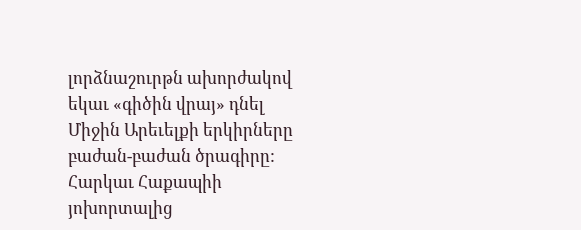լորձնաշուրթն ախորժակով եկաւ «գիծին վրայ» դնել Միջին Արեւելքի երկիրները բաժան-բաժան ծրագիրը: Հարկաւ Հաքապիի յոխորտալից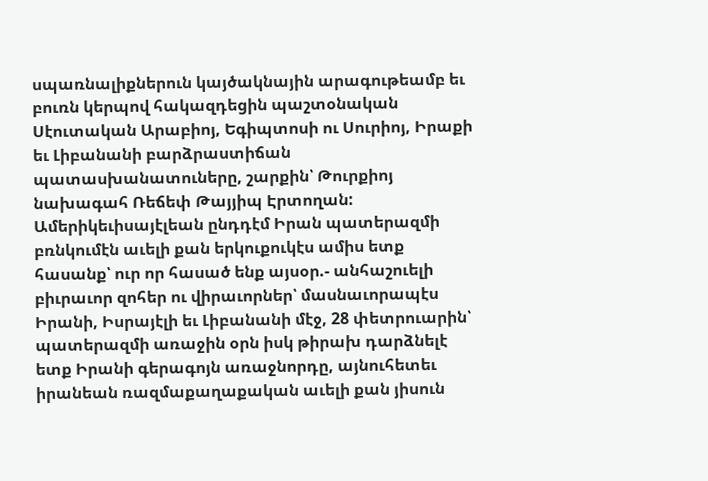սպառնալիքներուն կայծակնային արագութեամբ եւ բուռն կերպով հակազդեցին պաշտօնական Սէուտական Արաբիոյ, Եգիպտոսի ու Սուրիոյ, Իրաքի եւ Լիբանանի բարձրաստիճան պատասխանատուները, շարքին՝ Թուրքիոյ նախագահ Ռեճեփ Թայյիպ Էրտողան:
Ամերիկեւիսայէլեան ընդդէմ Իրան պատերազմի բռնկումէն աւելի քան երկուքուկէս ամիս ետք հասանք՝ ուր որ հասած ենք այսօր.- անհաշուելի բիւրաւոր զոհեր ու վիրաւորներ՝ մասնաւորապէս Իրանի, Իսրայէլի եւ Լիբանանի մէջ, 28 փետրուարին՝ պատերազմի առաջին օրն իսկ թիրախ դարձնելէ ետք Իրանի գերագոյն առաջնորդը, այնուհետեւ իրանեան ռազմաքաղաքական աւելի քան յիսուն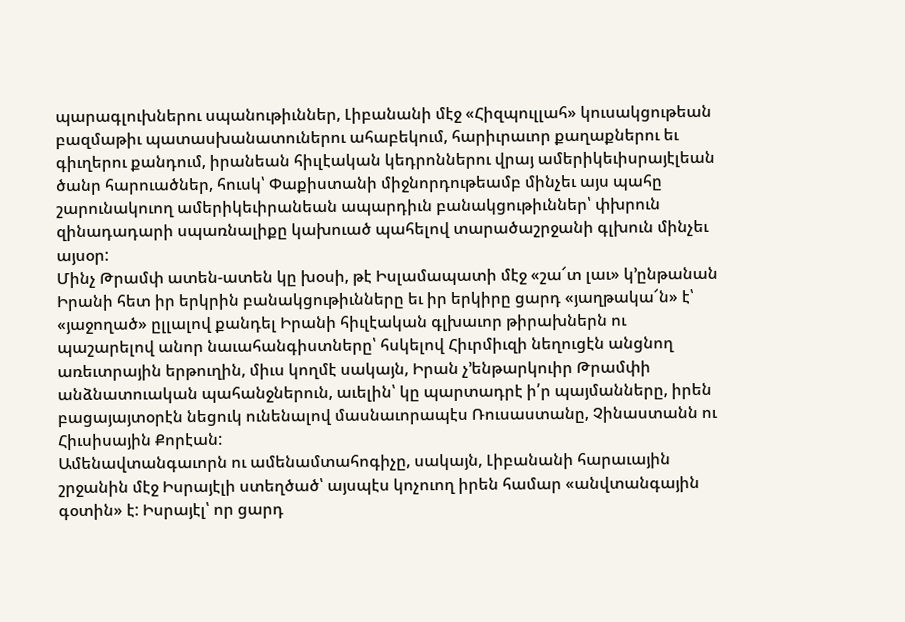պարագլուխներու սպանութիւններ, Լիբանանի մէջ «Հիզպուլլահ» կուսակցութեան բազմաթիւ պատասխանատուներու ահաբեկում, հարիւրաւոր քաղաքներու եւ գիւղերու քանդում, իրանեան հիւլէական կեդրոններու վրայ ամերիկեւիսրայէլեան ծանր հարուածներ, հուսկ՝ Փաքիստանի միջնորդութեամբ մինչեւ այս պահը շարունակուող ամերիկեւիրանեան ապարդիւն բանակցութիւններ՝ փխրուն զինադադարի սպառնալիքը կախուած պահելով տարածաշրջանի գլխուն մինչեւ այսօր:
Մինչ Թրամփ ատեն-ատեն կը խօսի, թէ Իսլամապատի մէջ «շա՜տ լաւ» կ՚ընթանան Իրանի հետ իր երկրին բանակցութիւնները եւ իր երկիրը ցարդ «յաղթակա՜ն» է՝ «յաջողած» ըլլալով քանդել Իրանի հիւլէական գլխաւոր թիրախներն ու պաշարելով անոր նաւահանգիստները՝ հսկելով Հիւրմիւզի նեղուցէն անցնող առեւտրային երթուղին, միւս կողմէ սակայն, Իրան չ՚ենթարկուիր Թրամփի անձնատուական պահանջներուն, աւելին՝ կը պարտադրէ ի՛ր պայմանները, իրեն բացայայտօրէն նեցուկ ունենալով մասնաւորապէս Ռուսաստանը, Չինաստանն ու Հիւսիսային Քորէան:
Ամենավտանգաւորն ու ամենամտահոգիչը, սակայն, Լիբանանի հարաւային շրջանին մէջ Իսրայէլի ստեղծած՝ այսպէս կոչուող իրեն համար «անվտանգային գօտին» է: Իսրայէլ՝ որ ցարդ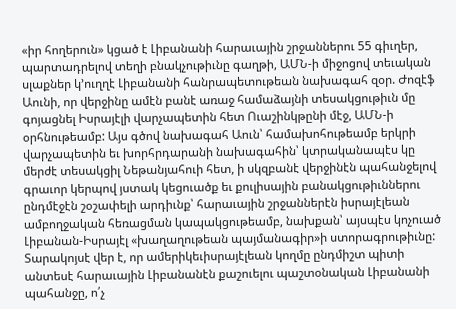«իր հողերուն» կցած է Լիբանանի հարաւային շրջաններու 55 գիւղեր, պարտադրելով տեղի բնակչութիւնը գաղթի, ԱՄՆ-ի միջոցով տեւական սլաքներ կ՚ուղղէ Լիբանանի հանրապետութեան նախագահ զօր. Ժոզէֆ Աունի, որ վերջինը ամէն բանէ առաջ համաձայնի տեսակցութիւն մը գոյացնել Իսրայէլի վարչապետին հետ Ուաշինկթընի մէջ, ԱՄՆ-ի օրհնութեամբ: Այս գծով նախագահ Աուն՝ համախոհութեամբ երկրի վարչապետին եւ խորհրդարանի նախագահին՝ կտրականապէս կը մերժէ տեսակցիլ Նեթանյահուի հետ, ի սկզբանէ վերջինէն պահանջելով գրաւոր կերպով յստակ կեցուածք եւ քուլիսային բանակցութիւններու ընդմէջէն շօշափելի արդիւնք՝ հարաւային շրջաններէն իսրայէլեան ամբողջական հեռացման կապակցութեամբ, նախքան՝ այսպէս կոչուած Լիբանան-Իսրայէլ «խաղաղութեան պայմանագիր»ի ստորագրութիւնը:
Տարակոյսէ վեր է, որ ամերիկեւիսրայէլեան կողմը ընդմիշտ պիտի անտեսէ հարաւային Լիբանանէն քաշուելու պաշտօնական Լիբանանի պահանջը, ո՛չ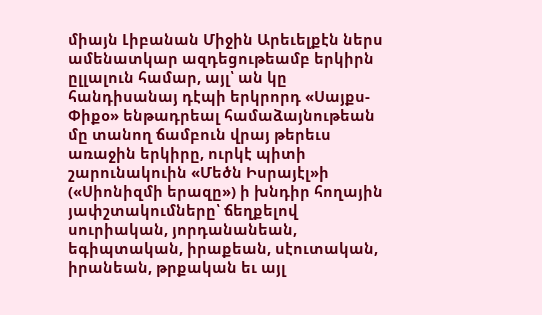միայն Լիբանան Միջին Արեւելքէն ներս ամենատկար ազդեցութեամբ երկիրն ըլլալուն համար, այլ՝ ան կը հանդիսանայ դէպի երկրորդ «Սայքս-Փիքօ» ենթադրեալ համաձայնութեան մը տանող ճամբուն վրայ թերեւս առաջին երկիրը, ուրկէ պիտի շարունակուին «Մեծն Իսրայէլ»ի («Սիոնիզմի երազը») ի խնդիր հողային յափշտակումները՝ ճեղքելով սուրիական, յորդանանեան, եգիպտական, իրաքեան, սէուտական, իրանեան, թրքական եւ այլ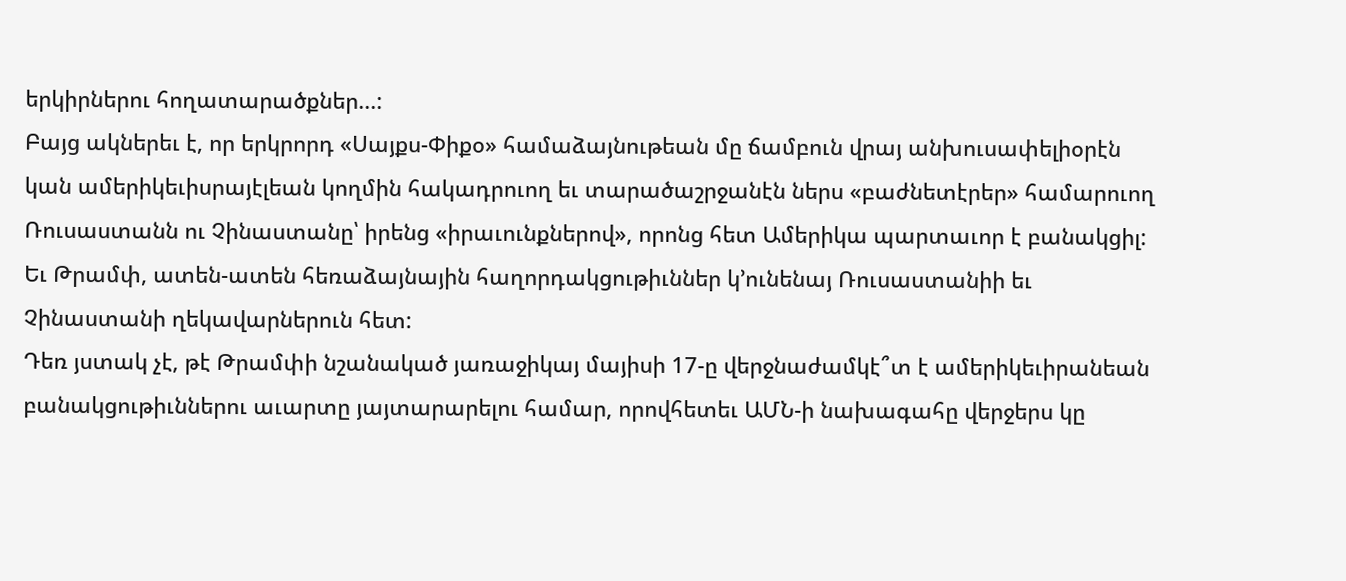երկիրներու հողատարածքներ...:
Բայց ակներեւ է, որ երկրորդ «Սայքս-Փիքօ» համաձայնութեան մը ճամբուն վրայ անխուսափելիօրէն կան ամերիկեւիսրայէլեան կողմին հակադրուող եւ տարածաշրջանէն ներս «բաժնետէրեր» համարուող Ռուսաստանն ու Չինաստանը՝ իրենց «իրաւունքներով», որոնց հետ Ամերիկա պարտաւոր է բանակցիլ: Եւ Թրամփ, ատեն-ատեն հեռաձայնային հաղորդակցութիւններ կ՚ունենայ Ռուսաստանիի եւ Չինաստանի ղեկավարներուն հետ:
Դեռ յստակ չէ, թէ Թրամփի նշանակած յառաջիկայ մայիսի 17-ը վերջնաժամկէ՞տ է ամերիկեւիրանեան բանակցութիւններու աւարտը յայտարարելու համար, որովհետեւ ԱՄՆ-ի նախագահը վերջերս կը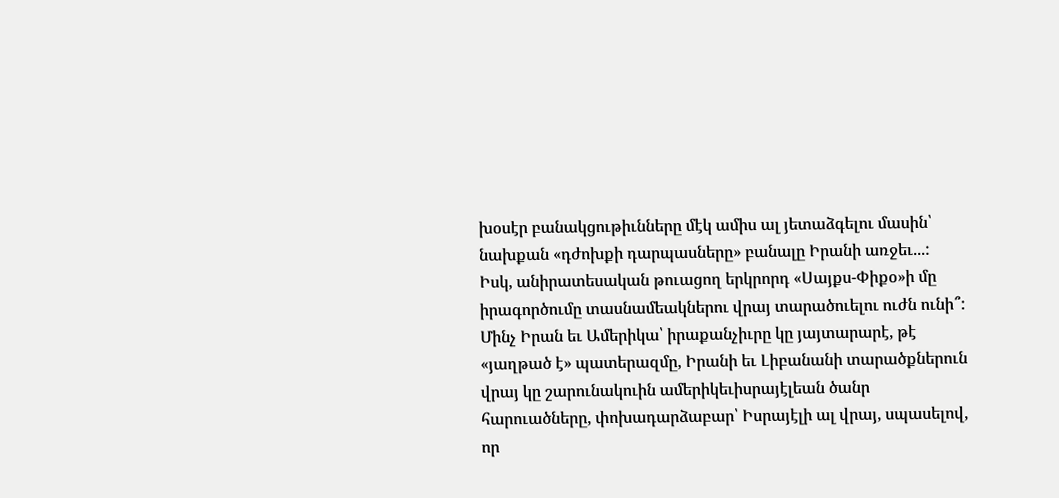խօսէր բանակցութիւնները մէկ ամիս ալ յետաձգելու մասին՝ նախքան «դժոխքի դարպասները» բանալը Իրանի առջեւ...:
Իսկ, անիրատեսական թուացող երկրորդ «Սայքս-Փիքօ»ի մը իրագործումը տասնամեակներու վրայ տարածուելու ուժն ունի՞:
Մինչ Իրան եւ Ամերիկա՝ իրաքանչիւրը կը յայտարարէ, թէ «յաղթած է» պատերազմը, Իրանի եւ Լիբանանի տարածքներուն վրայ կը շարունակուին ամերիկեւիսրայէլեան ծանր հարուածները, փոխադարձաբար՝ Իսրայէլի ալ վրայ, սպասելով, որ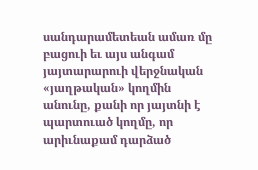սանդարամետեան ամառ մը բացուի եւ այս անգամ յայտարարուի վերջնական «յաղթական» կողմին անունը, քանի որ յայտնի է պարտուած կողմը, որ արիւնաքամ դարձած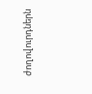ժողովուրդներն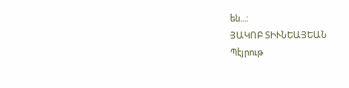են...:
ՅԱԿՈԲ ՏԻՒՆԵԱՅԵԱՆ
Պէյրութ